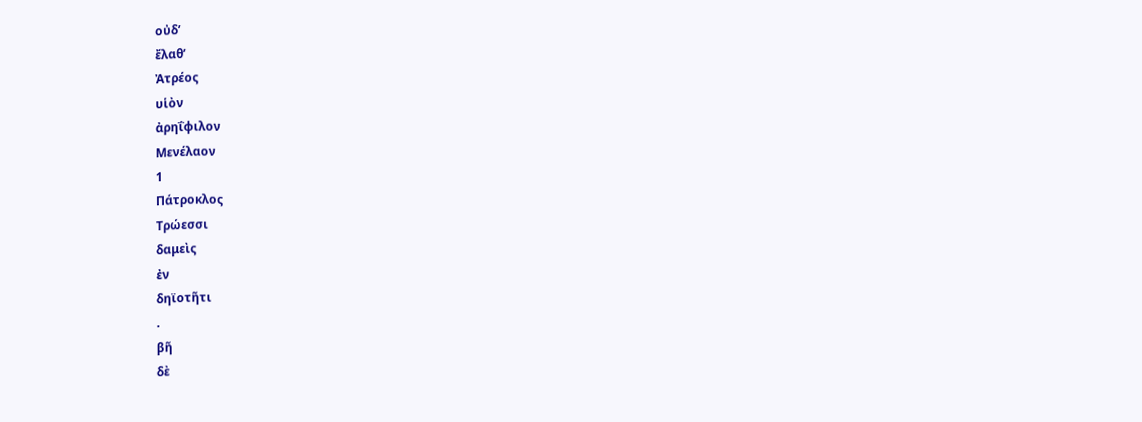οὐδʼ
ἔλαθʼ
Ἀτρέος
υἱὸν
ἀρηΐφιλον
Μενέλαον
1
Πάτροκλος
Τρώεσσι
δαμεὶς
ἐν
δηϊοτῆτι
.
βῆ
δὲ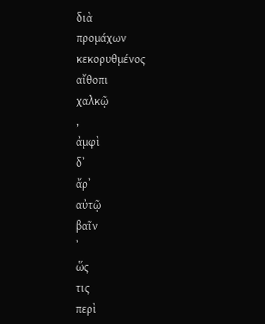διὰ
προμάχων
κεκορυθμένος
αἴθοπι
χαλκῷ
,
ἀμφὶ
δʼ
ἄρʼ
αὐτῷ
βαῖν
ʼ
ὥς
τις
περὶ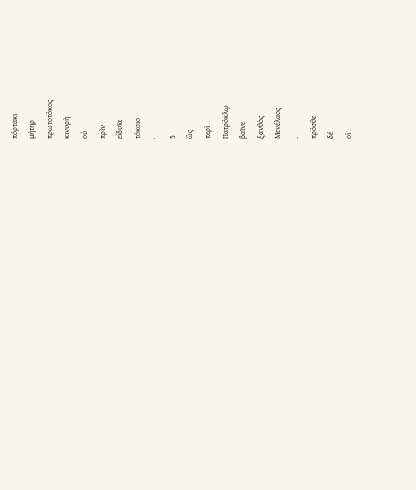πόρτακι
μήτηρ
πρωτοτόκος
κινυρὴ
οὐ
πρὶν
εἰδυῖα
τόκοιο
·
5
ὣς
περὶ
Πατρόκλῳ
βαῖνε
ξανθὸς
Μενέλαος
.
πρόσθε
δέ
οἱ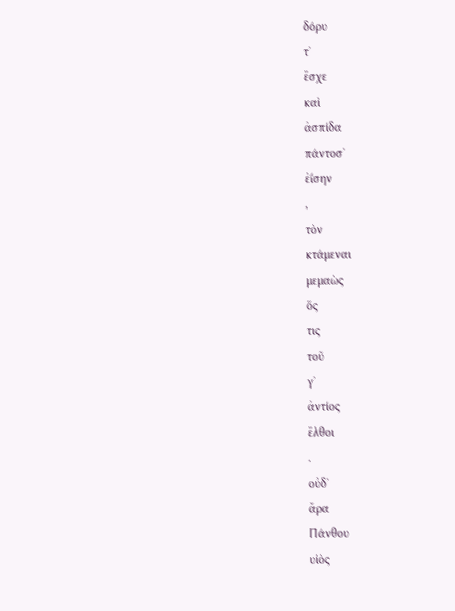δόρυ
τʼ
ἔσχε
καὶ
ἀσπίδα
πάντοσʼ
ἐΐσην
,
τὸν
κτάμεναι
μεμαὼς
ὅς
τις
τοῦ
γʼ
ἀντίος
ἔλθοι
.
οὐδʼ
ἄρα
Πάνθου
υἱὸς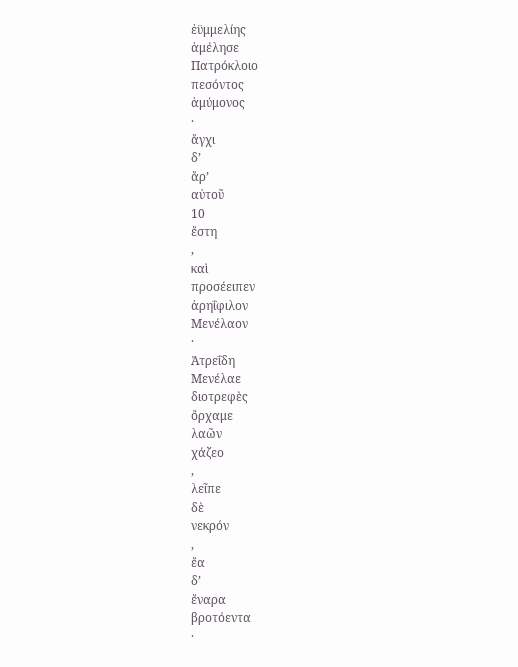ἐϋμμελίης
ἀμέλησε
Πατρόκλοιο
πεσόντος
ἀμύμονος
·
ἄγχι
δʼ
ἄρʼ
αὐτοῦ
10
ἔστη
,
καὶ
προσέειπεν
ἀρηΐφιλον
Μενέλαον
·
Ἀτρεΐδη
Μενέλαε
διοτρεφὲς
ὄρχαμε
λαῶν
χάζεο
,
λεῖπε
δὲ
νεκρόν
,
ἔα
δʼ
ἔναρα
βροτόεντα
·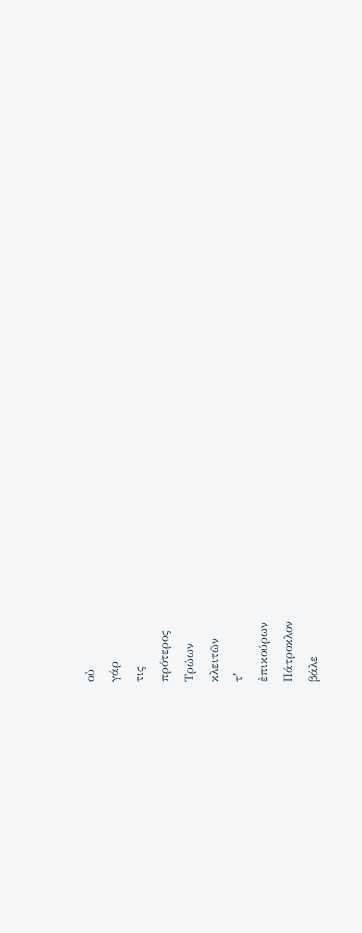οὐ
γάρ
τις
πρότερος
Τρώων
κλειτῶν
τʼ
ἐπικούρων
Πάτροκλον
βάλε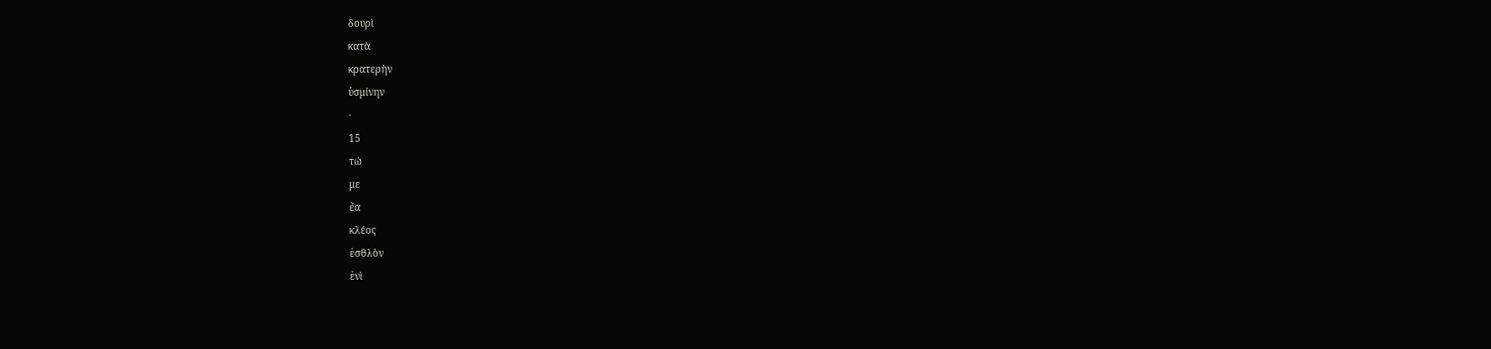δουρὶ
κατὰ
κρατερὴν
ὑσμίνην
·
15
τώ
με
ἔα
κλέος
ἐσθλὸν
ἐνὶ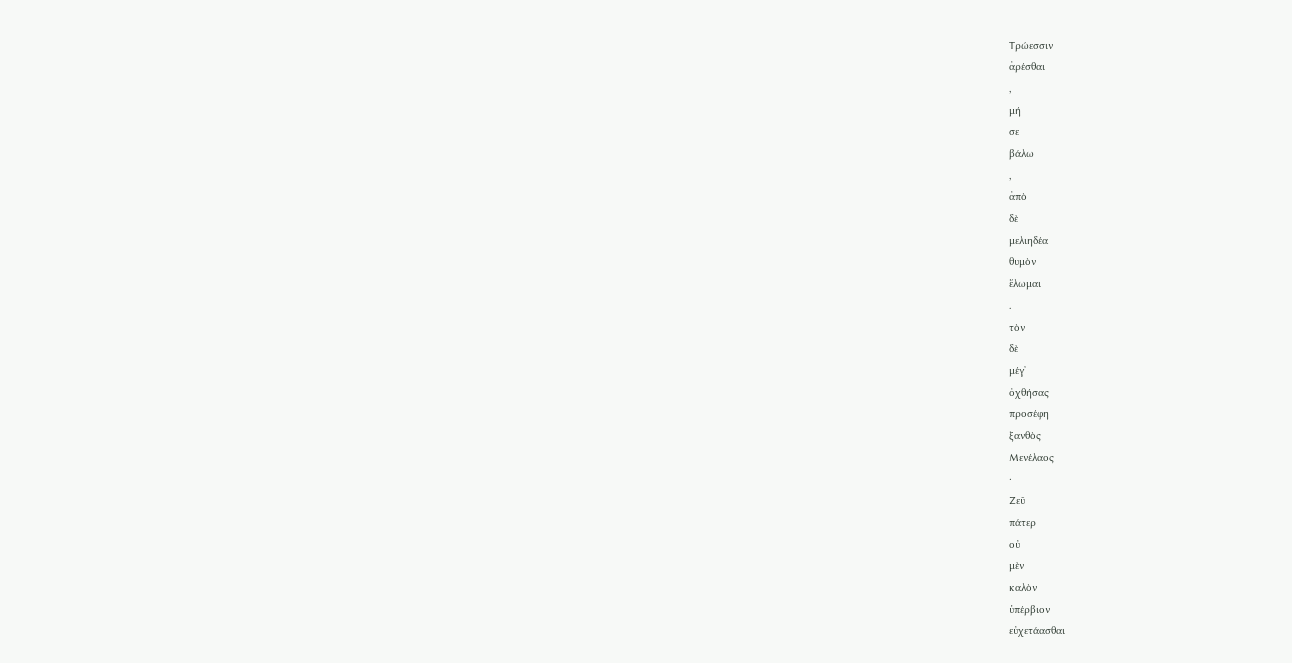Τρώεσσιν
ἀρέσθαι
,
μή
σε
βάλω
,
ἀπὸ
δὲ
μελιηδέα
θυμὸν
ἕλωμαι
.
τὸν
δὲ
μέγʼ
ὀχθήσας
προσέφη
ξανθὸς
Μενέλαος
·
Ζεῦ
πάτερ
οὐ
μὲν
καλὸν
ὑπέρβιον
εὐχετάασθαι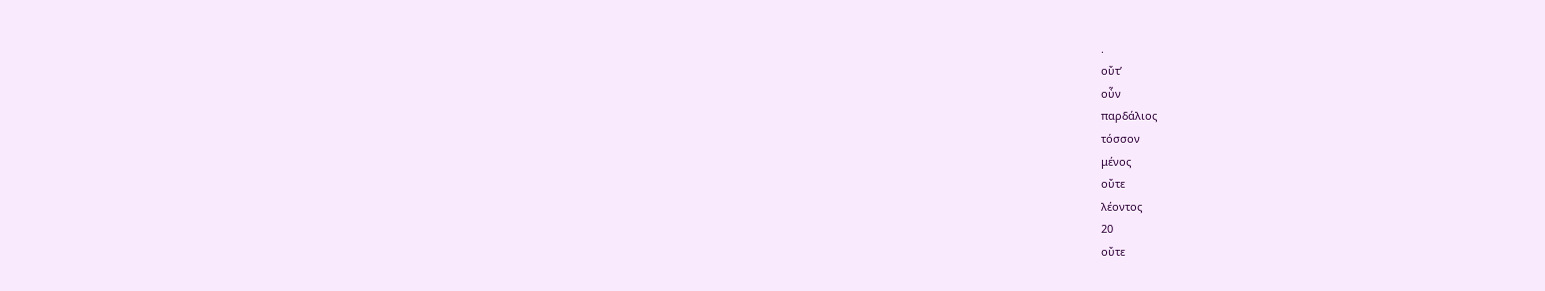.
οὔτʼ
οὖν
παρδάλιος
τόσσον
μένος
οὔτε
λέοντος
20
οὔτε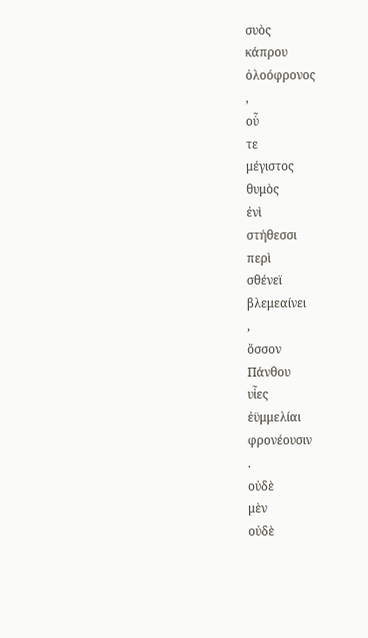συὸς
κάπρου
ὀλοόφρονος
,
οὗ
τε
μέγιστος
θυμὸς
ἐνὶ
στήθεσσι
περὶ
σθένεϊ
βλεμεαίνει
,
ὅσσον
Πάνθου
υἷες
ἐϋμμελίαι
φρονέουσιν
.
οὐδὲ
μὲν
οὐδὲ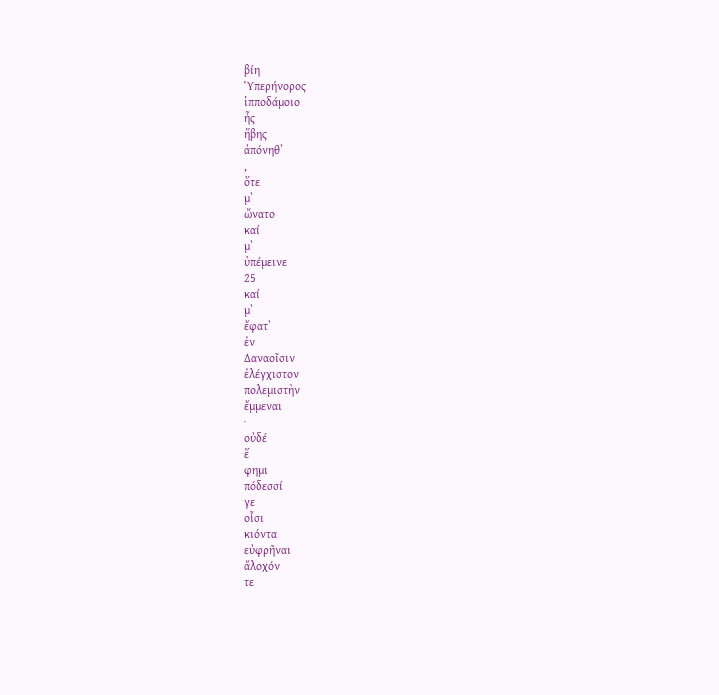βίη
Ὑπερήνορος
ἱπποδάμοιο
ἧς
ἥβης
ἀπόνηθʼ
,
ὅτε
μʼ
ὤνατο
καί
μʼ
ὑπέμεινε
25
καί
μʼ
ἔφατʼ
ἐν
Δαναοῖσιν
ἐλέγχιστον
πολεμιστὴν
ἔμμεναι
·
οὐδέ
ἕ
φημι
πόδεσσί
γε
οἷσι
κιόντα
εὐφρῆναι
ἄλοχόν
τε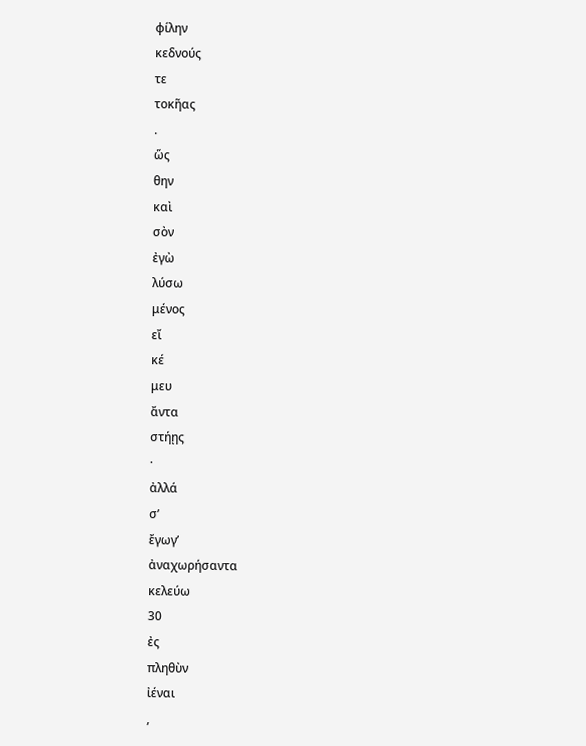φίλην
κεδνούς
τε
τοκῆας
.
ὥς
θην
καὶ
σὸν
ἐγὼ
λύσω
μένος
εἴ
κέ
μευ
ἄντα
στήῃς
·
ἀλλά
σʼ
ἔγωγʼ
ἀναχωρήσαντα
κελεύω
30
ἐς
πληθὺν
ἰέναι
,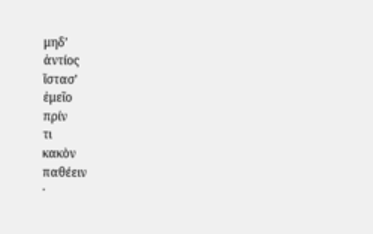μηδʼ
ἀντίος
ἵστασʼ
ἐμεῖο
πρίν
τι
κακὸν
παθέειν
·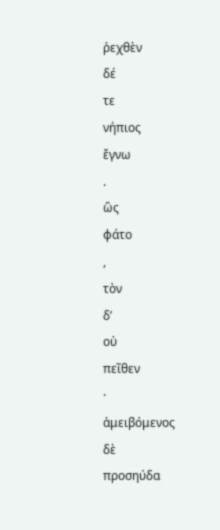ῥεχθὲν
δέ
τε
νήπιος
ἔγνω
.
ὣς
φάτο
,
τὸν
δʼ
οὐ
πεῖθεν
·
ἀμειβόμενος
δὲ
προσηύδα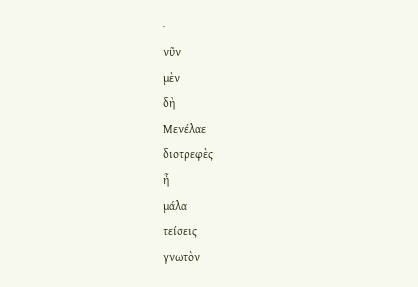·
νῦν
μὲν
δὴ
Μενέλαε
διοτρεφὲς
ἦ
μάλα
τείσεις
γνωτὸν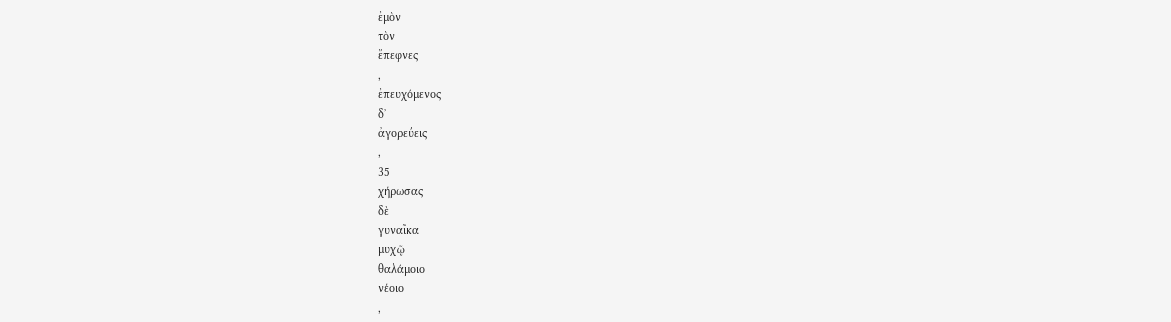ἐμὸν
τὸν
ἔπεφνες
,
ἐπευχόμενος
δʼ
ἀγορεύεις
,
35
χήρωσας
δὲ
γυναῖκα
μυχῷ
θαλάμοιο
νέοιο
,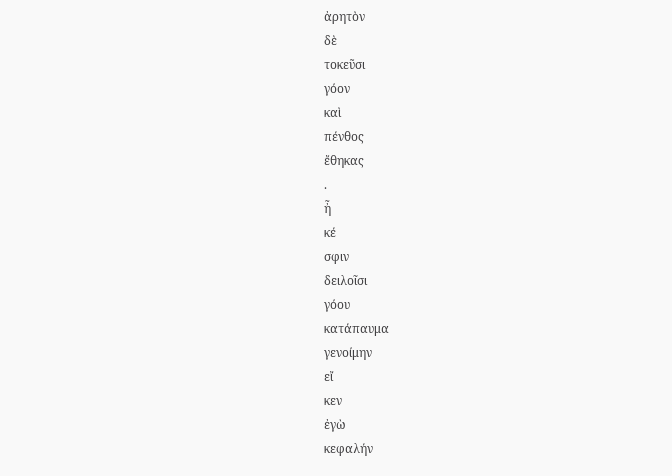ἀρητὸν
δὲ
τοκεῦσι
γόον
καὶ
πένθος
ἔθηκας
.
ἦ
κέ
σφιν
δειλοῖσι
γόου
κατάπαυμα
γενοίμην
εἴ
κεν
ἐγὼ
κεφαλήν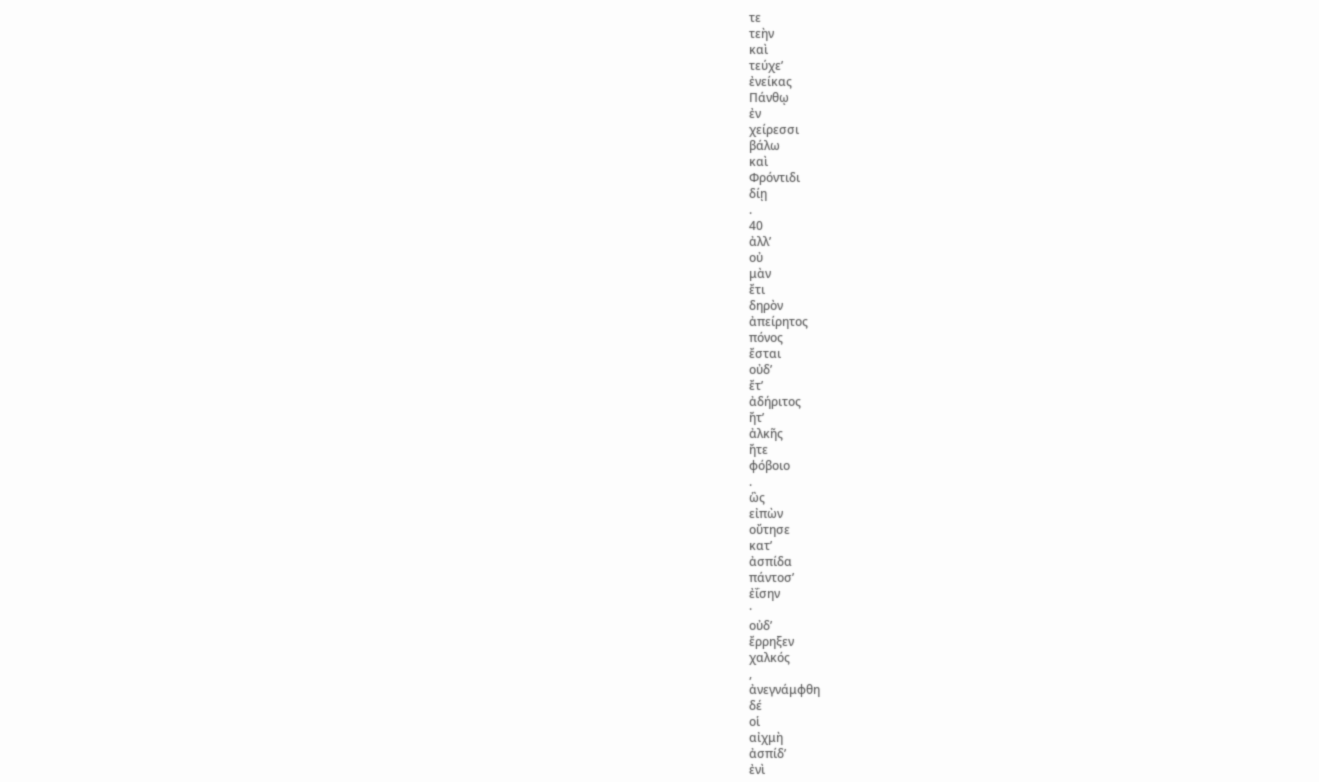τε
τεὴν
καὶ
τεύχεʼ
ἐνείκας
Πάνθῳ
ἐν
χείρεσσι
βάλω
καὶ
Φρόντιδι
δίῃ
.
40
ἀλλʼ
οὐ
μὰν
ἔτι
δηρὸν
ἀπείρητος
πόνος
ἔσται
οὐδʼ
ἔτʼ
ἀδήριτος
ἤτʼ
ἀλκῆς
ἤτε
φόβοιο
.
ὣς
εἰπὼν
οὔτησε
κατʼ
ἀσπίδα
πάντοσʼ
ἐΐσην
·
οὐδʼ
ἔρρηξεν
χαλκός
,
ἀνεγνάμφθη
δέ
οἱ
αἰχμὴ
ἀσπίδʼ
ἐνὶ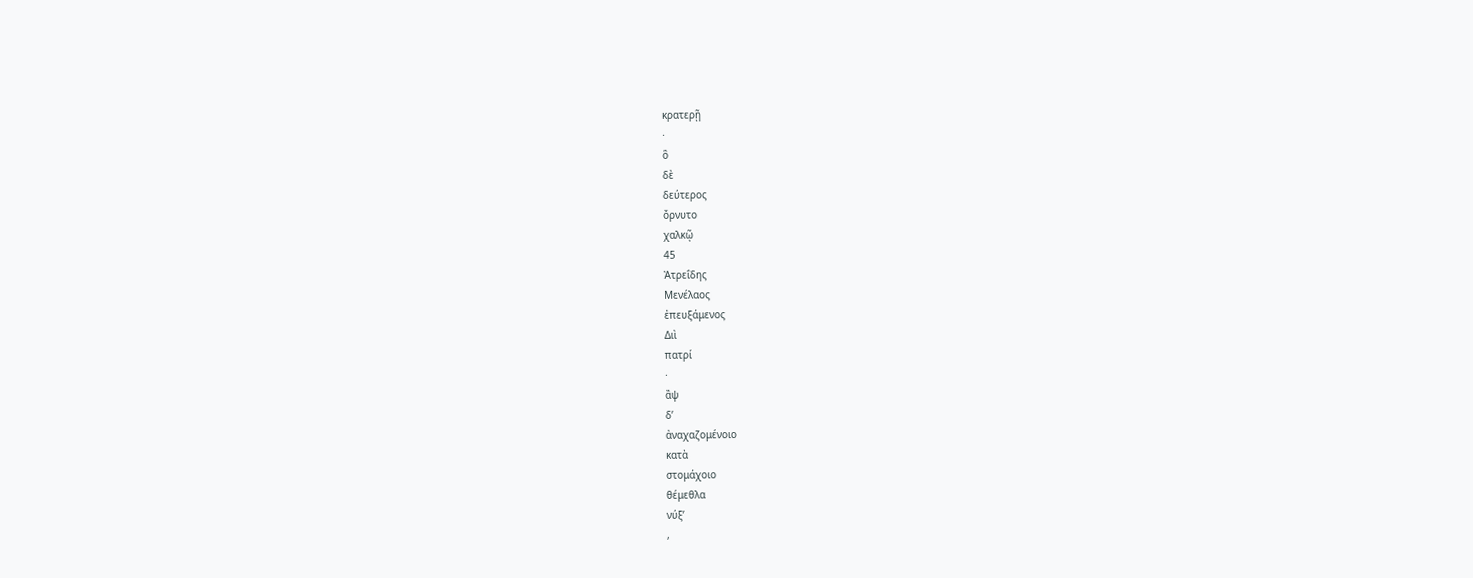κρατερῇ
·
ὃ
δὲ
δεύτερος
ὄρνυτο
χαλκῷ
45
Ἀτρεΐδης
Μενέλαος
ἐπευξάμενος
Διὶ
πατρί
·
ἂψ
δʼ
ἀναχαζομένοιο
κατὰ
στομάχοιο
θέμεθλα
νύξʼ
,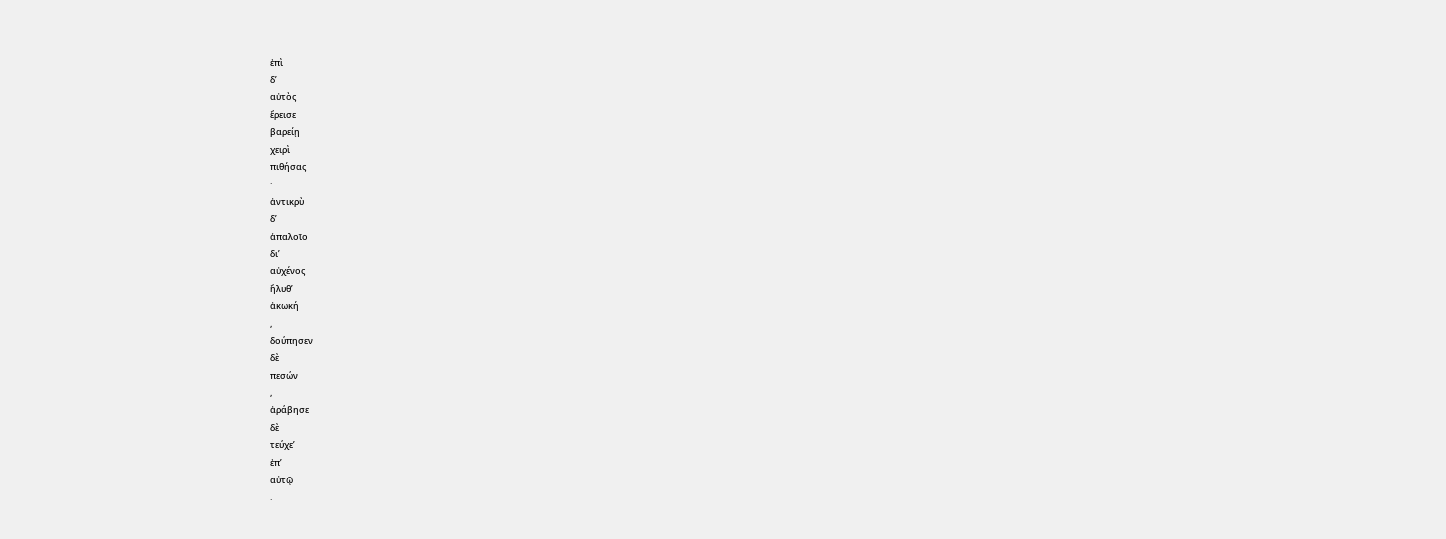ἐπὶ
δʼ
αὐτὸς
ἔρεισε
βαρείῃ
χειρὶ
πιθήσας
·
ἀντικρὺ
δʼ
ἁπαλοῖο
διʼ
αὐχένος
ἤλυθʼ
ἀκωκή
,
δούπησεν
δὲ
πεσών
,
ἀράβησε
δὲ
τεύχεʼ
ἐπʼ
αὐτῷ
.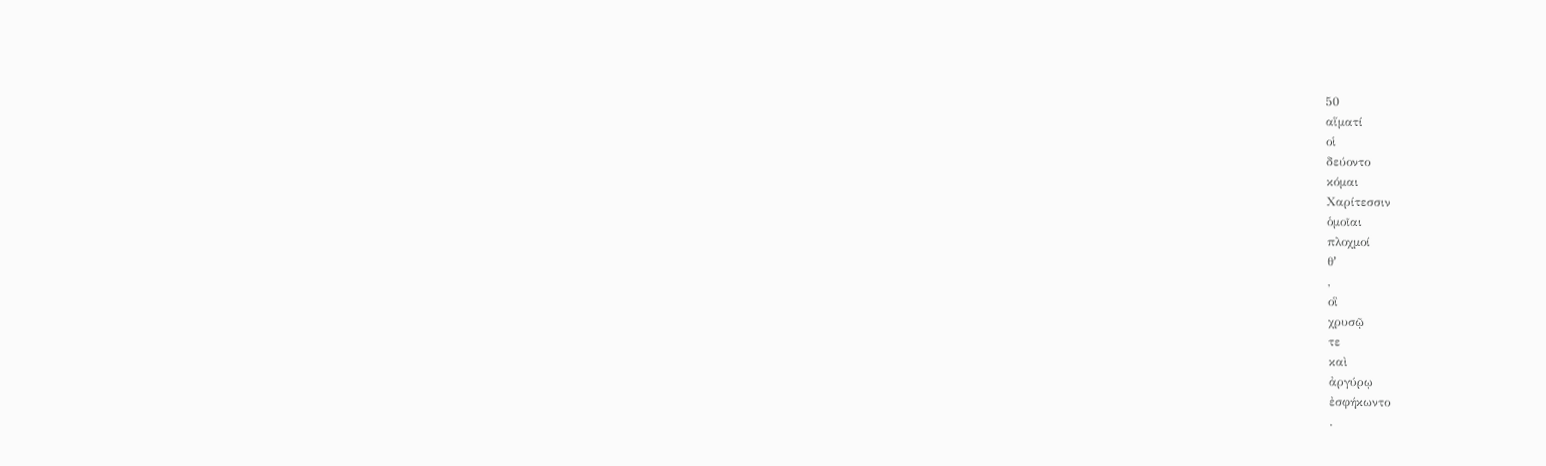50
αἵματί
οἱ
δεύοντο
κόμαι
Χαρίτεσσιν
ὁμοῖαι
πλοχμοί
θʼ
,
οἳ
χρυσῷ
τε
καὶ
ἀργύρῳ
ἐσφήκωντο
.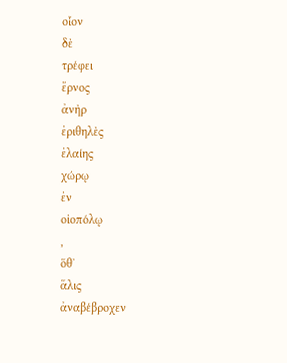οἷον
δὲ
τρέφει
ἔρνος
ἀνὴρ
ἐριθηλὲς
ἐλαίης
χώρῳ
ἐν
οἰοπόλῳ
,
ὅθʼ
ἅλις
ἀναβέβροχεν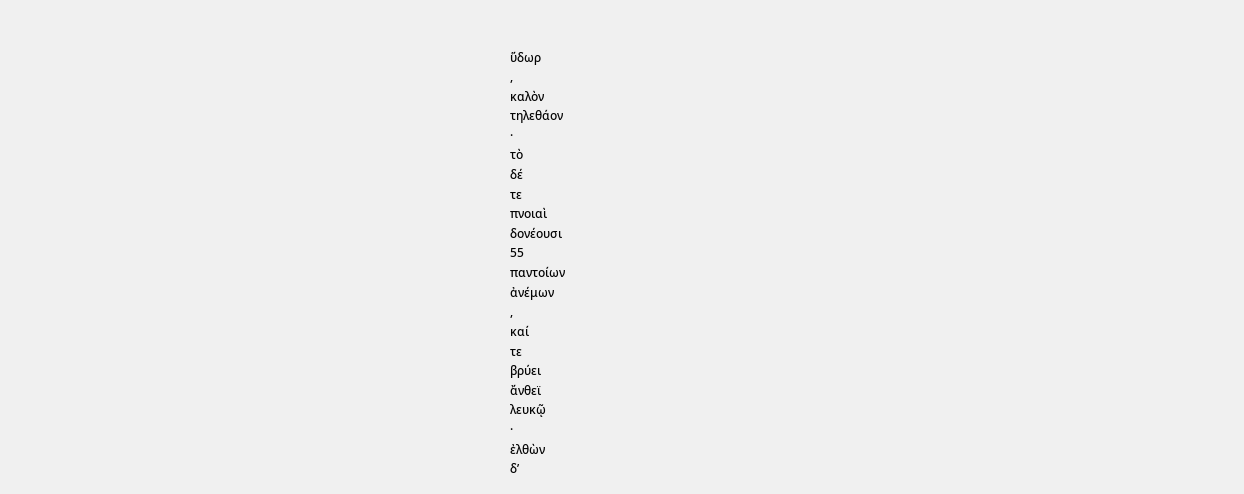ὕδωρ
,
καλὸν
τηλεθάον
·
τὸ
δέ
τε
πνοιαὶ
δονέουσι
55
παντοίων
ἀνέμων
,
καί
τε
βρύει
ἄνθεϊ
λευκῷ
·
ἐλθὼν
δʼ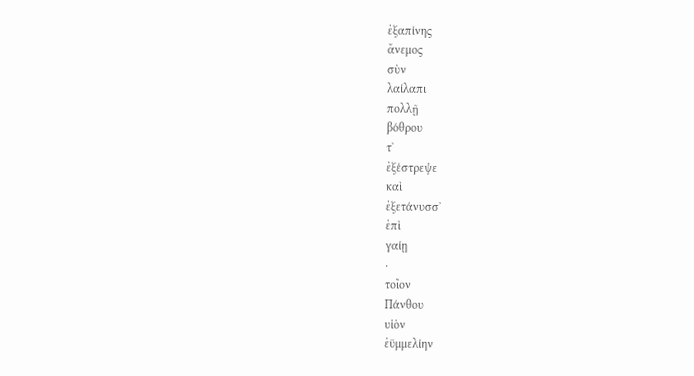ἐξαπίνης
ἄνεμος
σὺν
λαίλαπι
πολλῇ
βόθρου
τʼ
ἐξέστρεψε
καὶ
ἐξετάνυσσʼ
ἐπὶ
γαίῃ
·
τοῖον
Πάνθου
υἱὸν
ἐϋμμελίην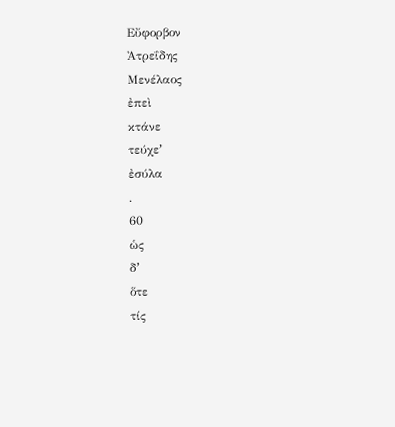Εὔφορβον
Ἀτρεΐδης
Μενέλαος
ἐπεὶ
κτάνε
τεύχεʼ
ἐσύλα
.
60
ὡς
δʼ
ὅτε
τίς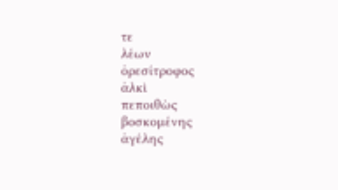τε
λέων
ὀρεσίτροφος
ἀλκὶ
πεποιθὼς
βοσκομένης
ἀγέλης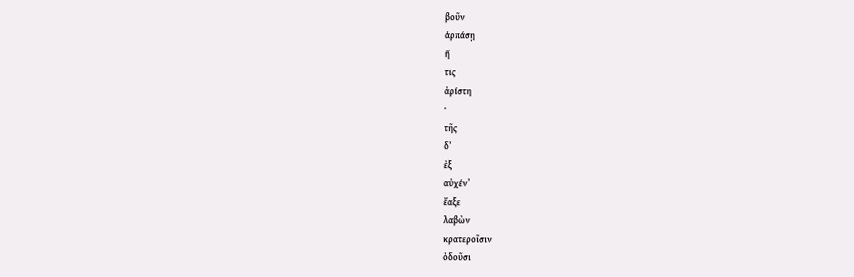βοῦν
ἁρπάσῃ
ἥ
τις
ἀρίστη
·
τῆς
δʼ
ἐξ
αὐχένʼ
ἔαξε
λαβὼν
κρατεροῖσιν
ὀδοῦσι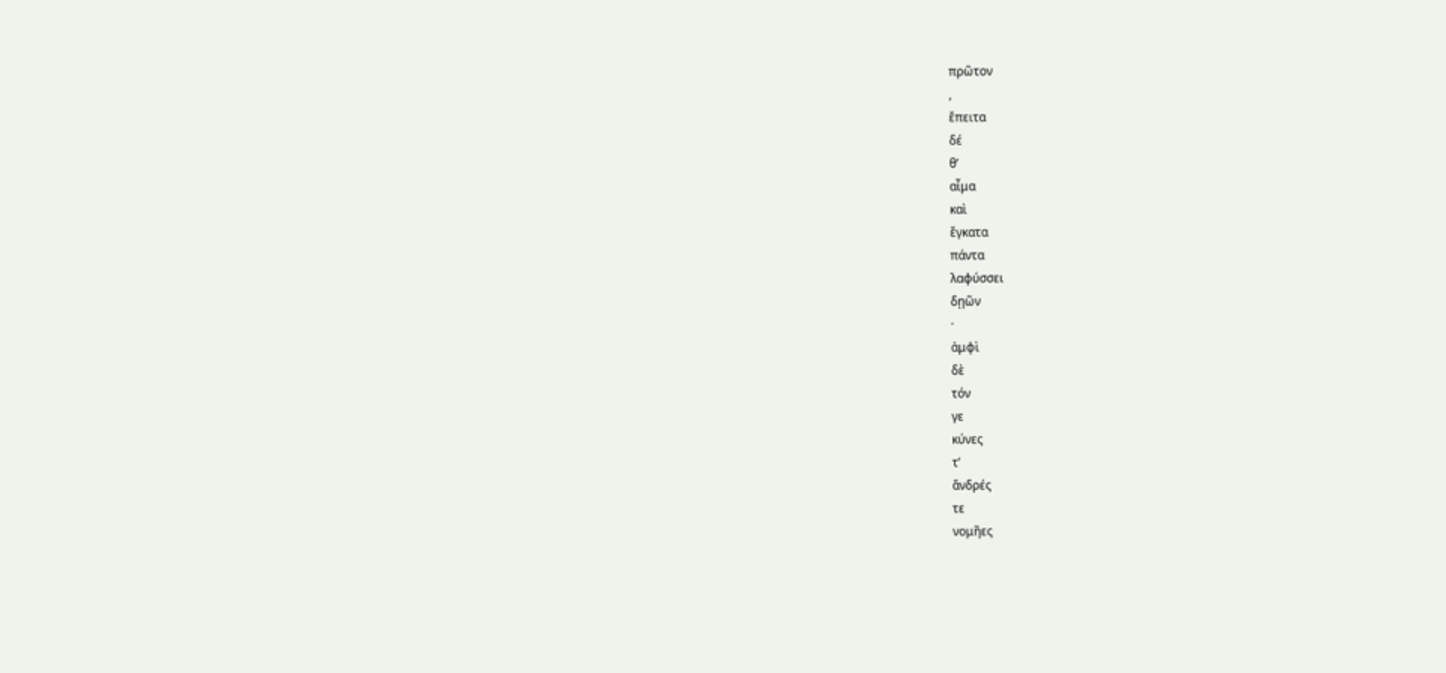πρῶτον
,
ἔπειτα
δέ
θʼ
αἷμα
καὶ
ἔγκατα
πάντα
λαφύσσει
δῃῶν
·
ἀμφὶ
δὲ
τόν
γε
κύνες
τʼ
ἄνδρές
τε
νομῆες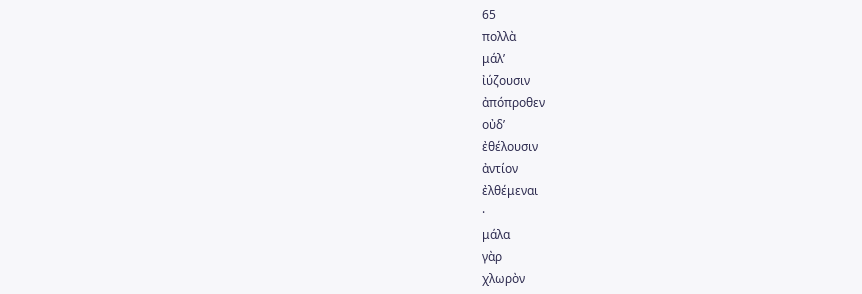65
πολλὰ
μάλʼ
ἰύζουσιν
ἀπόπροθεν
οὐδʼ
ἐθέλουσιν
ἀντίον
ἐλθέμεναι
·
μάλα
γὰρ
χλωρὸν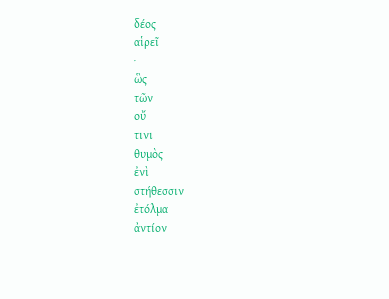δέος
αἱρεῖ
·
ὣς
τῶν
οὔ
τινι
θυμὸς
ἐνὶ
στήθεσσιν
ἐτόλμα
ἀντίον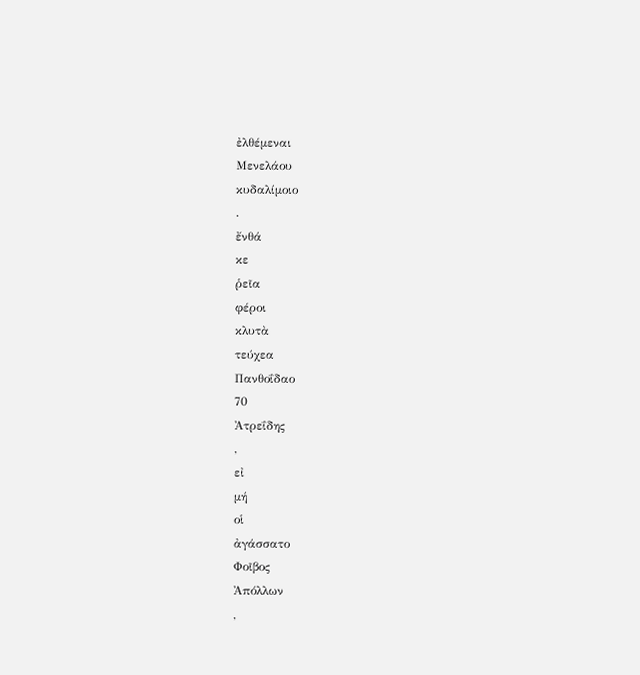ἐλθέμεναι
Μενελάου
κυδαλίμοιο
.
ἔνθά
κε
ῥεῖα
φέροι
κλυτὰ
τεύχεα
Πανθοΐδαο
70
Ἀτρεΐδης
,
εἰ
μή
οἱ
ἀγάσσατο
Φοῖβος
Ἀπόλλων
,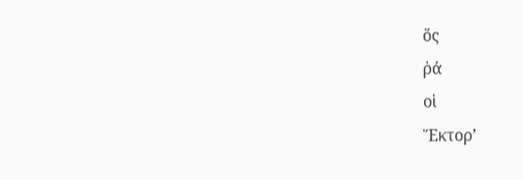ὅς
ῥά
οἱ
Ἕκτορʼ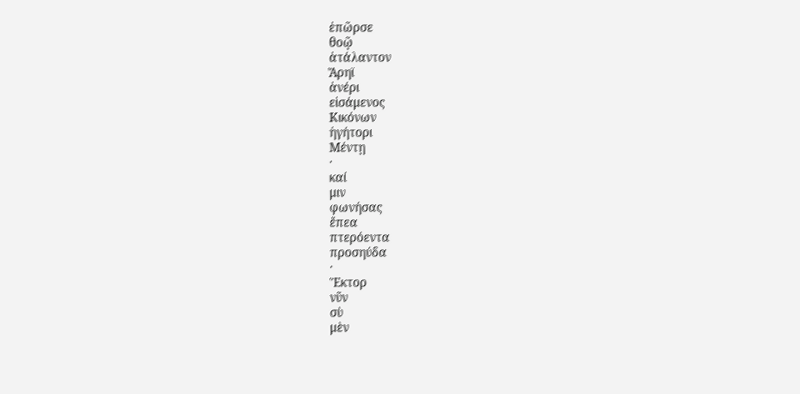ἐπῶρσε
θοῷ
ἀτάλαντον
Ἄρηϊ
ἀνέρι
εἰσάμενος
Κικόνων
ἡγήτορι
Μέντῃ
·
καί
μιν
φωνήσας
ἔπεα
πτερόεντα
προσηύδα
·
Ἕκτορ
νῦν
σὺ
μὲν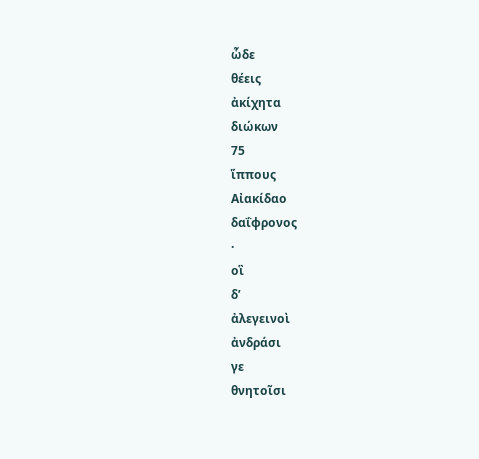ὧδε
θέεις
ἀκίχητα
διώκων
75
ἵππους
Αἰακίδαο
δαΐφρονος
·
οἳ
δʼ
ἀλεγεινοὶ
ἀνδράσι
γε
θνητοῖσι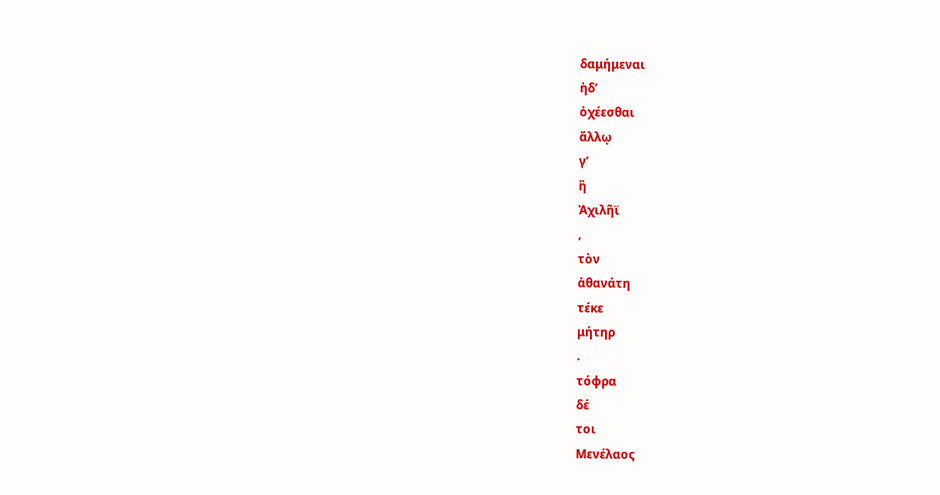δαμήμεναι
ἠδʼ
ὀχέεσθαι
ἄλλῳ
γʼ
ἢ
Ἀχιλῆϊ
,
τὸν
ἀθανάτη
τέκε
μήτηρ
.
τόφρα
δέ
τοι
Μενέλαος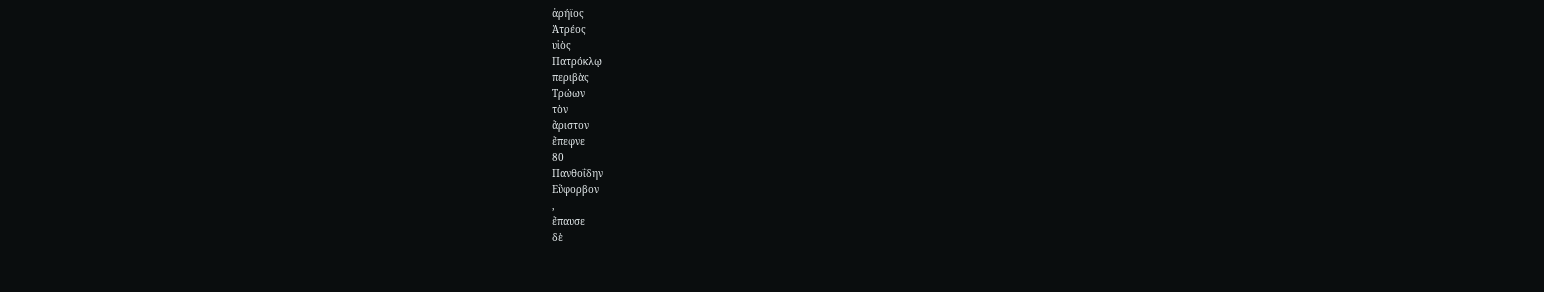ἀρήϊος
Ἀτρέος
υἱὸς
Πατρόκλῳ
περιβὰς
Τρώων
τὸν
ἄριστον
ἔπεφνε
80
Πανθοΐδην
Εὔφορβον
,
ἔπαυσε
δὲ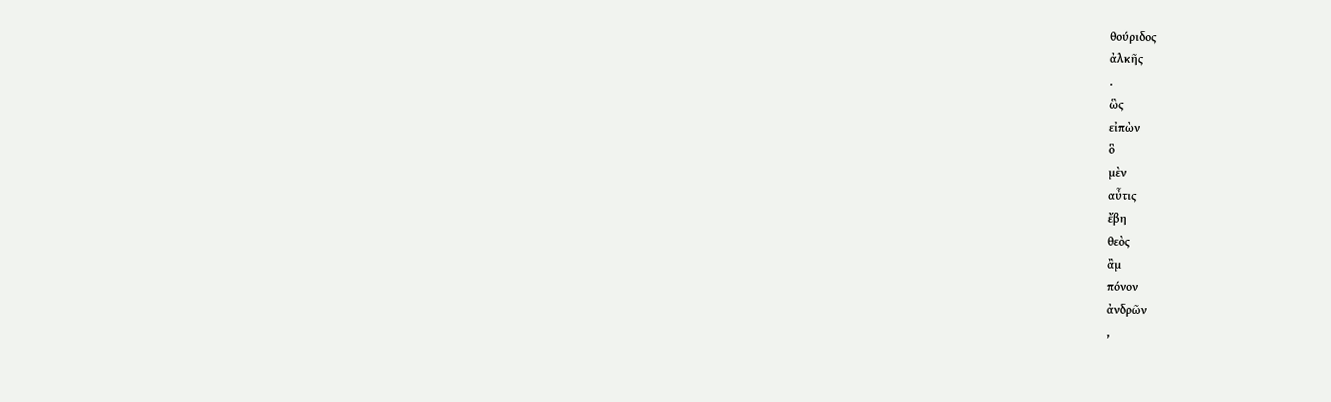θούριδος
ἀλκῆς
.
ὣς
εἰπὼν
ὃ
μὲν
αὖτις
ἔβη
θεὸς
ἂμ
πόνον
ἀνδρῶν
,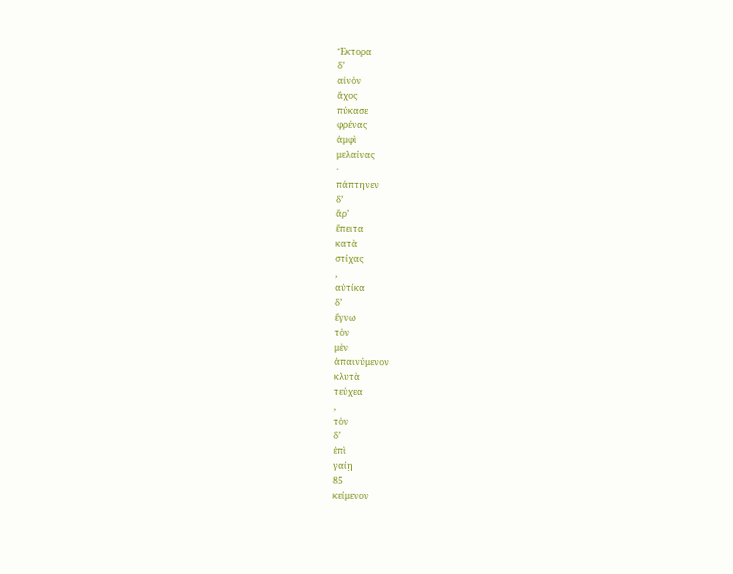Ἕκτορα
δʼ
αἰνὸν
ἄχος
πύκασε
φρένας
ἀμφὶ
μελαίνας
·
πάπτηνεν
δʼ
ἄρʼ
ἔπειτα
κατὰ
στίχας
,
αὐτίκα
δʼ
ἔγνω
τὸν
μὲν
ἀπαινύμενον
κλυτὰ
τεύχεα
,
τὸν
δʼ
ἐπὶ
γαίῃ
85
κείμενον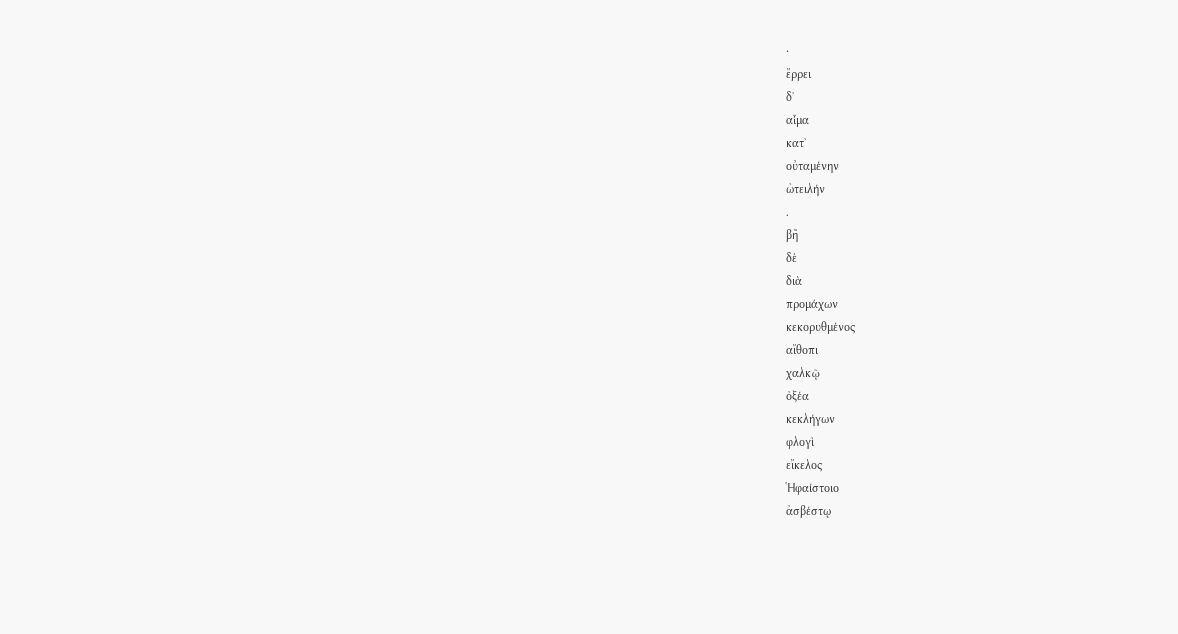·
ἔρρει
δʼ
αἷμα
κατʼ
οὐταμένην
ὠτειλήν
.
βῆ
δὲ
διὰ
προμάχων
κεκορυθμένος
αἴθοπι
χαλκῷ
ὀξέα
κεκλήγων
φλογὶ
εἴκελος
Ἡφαίστοιο
ἀσβέστῳ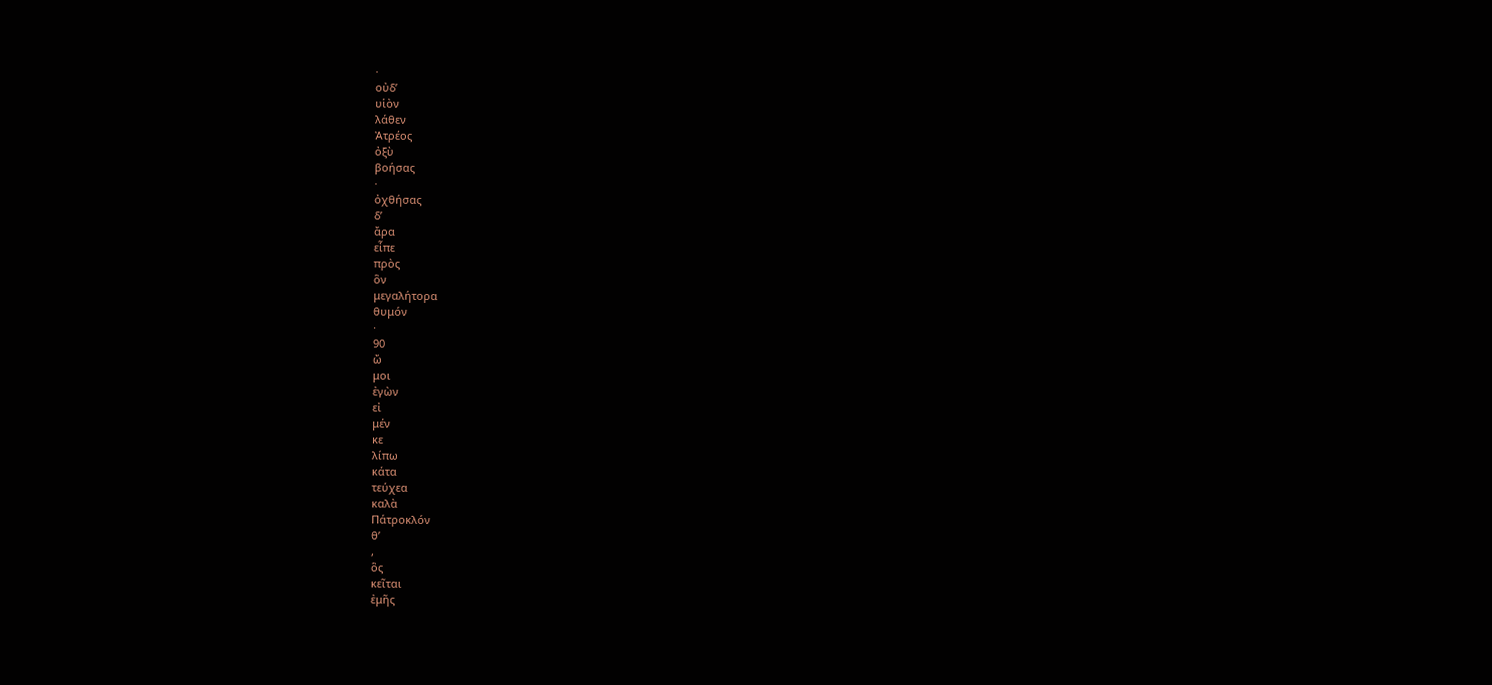·
οὐδʼ
υἱὸν
λάθεν
Ἀτρέος
ὀξὺ
βοήσας
·
ὀχθήσας
δʼ
ἄρα
εἶπε
πρὸς
ὃν
μεγαλήτορα
θυμόν
·
90
ὤ
μοι
ἐγὼν
εἰ
μέν
κε
λίπω
κάτα
τεύχεα
καλὰ
Πάτροκλόν
θʼ
,
ὃς
κεῖται
ἐμῆς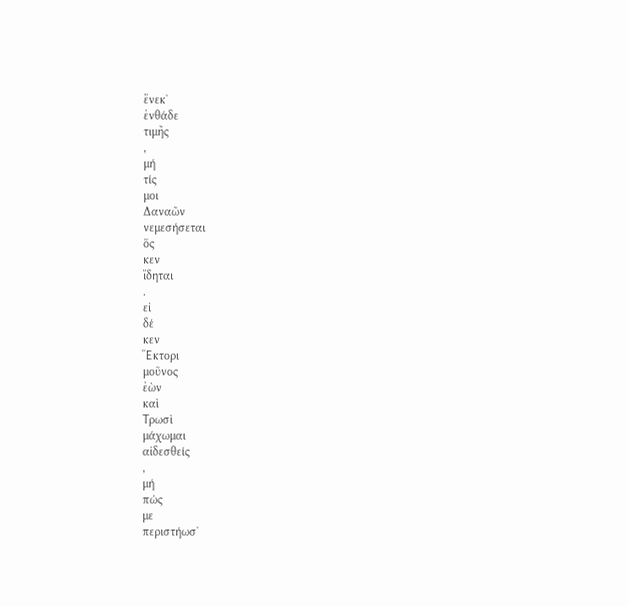ἕνεκʼ
ἐνθάδε
τιμῆς
,
μή
τίς
μοι
Δαναῶν
νεμεσήσεται
ὅς
κεν
ἴδηται
.
εἰ
δέ
κεν
Ἕκτορι
μοῦνος
ἐὼν
καὶ
Τρωσὶ
μάχωμαι
αἰδεσθείς
,
μή
πώς
με
περιστήωσʼ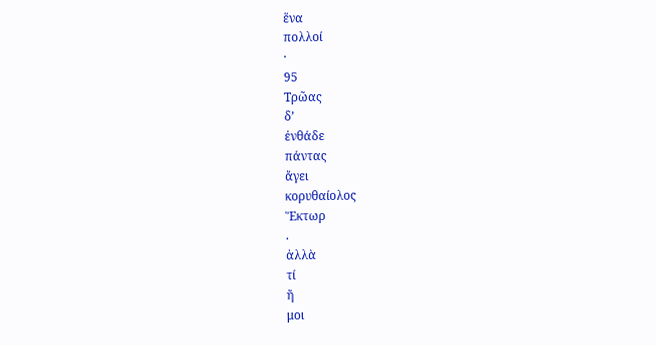ἕνα
πολλοί
·
95
Τρῶας
δʼ
ἐνθάδε
πάντας
ἄγει
κορυθαίολος
Ἕκτωρ
.
ἀλλὰ
τί
ἤ
μοι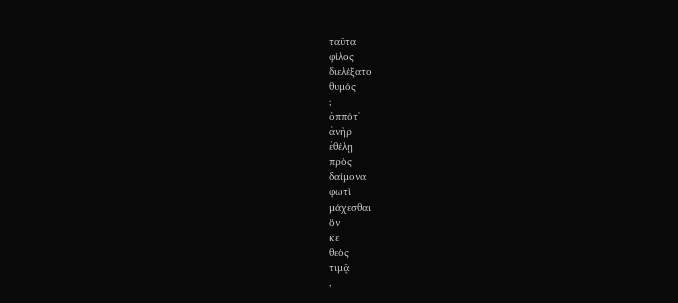ταῦτα
φίλος
διελέξατο
θυμός
;
ὁππότʼ
ἀνὴρ
ἐθέλῃ
πρὸς
δαίμονα
φωτὶ
μάχεσθαι
ὅν
κε
θεὸς
τιμᾷ
,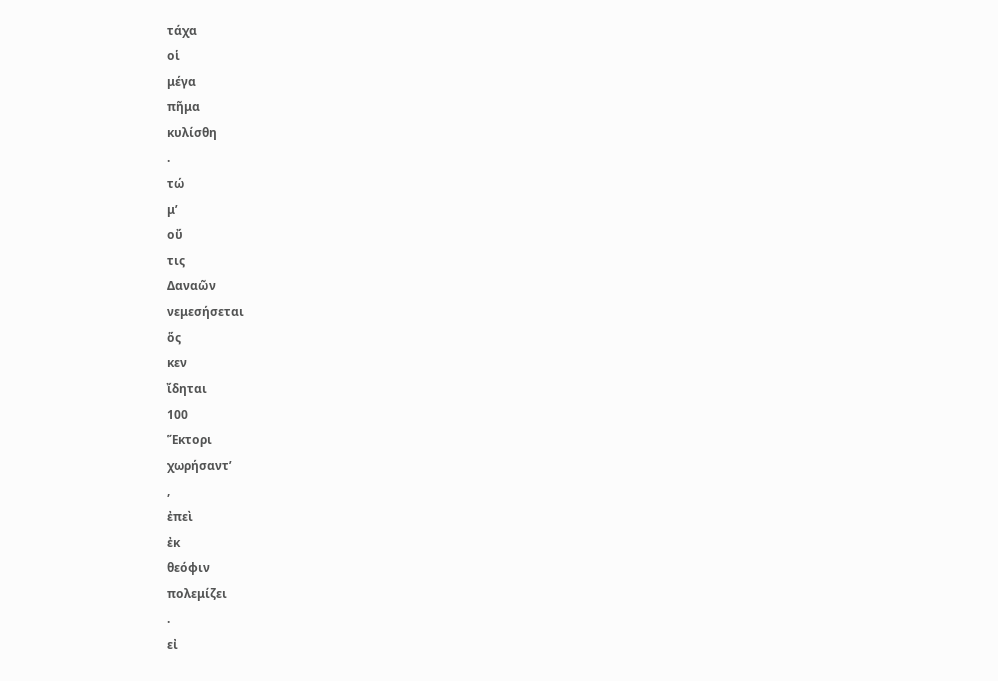τάχα
οἱ
μέγα
πῆμα
κυλίσθη
.
τώ
μʼ
οὔ
τις
Δαναῶν
νεμεσήσεται
ὅς
κεν
ἴδηται
100
Ἕκτορι
χωρήσαντʼ
,
ἐπεὶ
ἐκ
θεόφιν
πολεμίζει
.
εἰ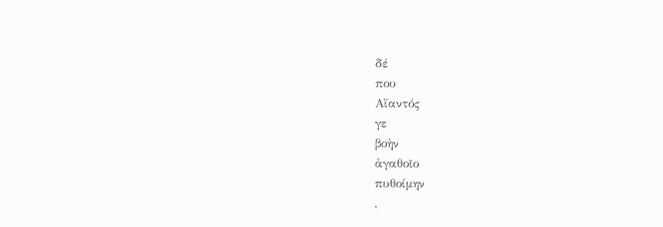δέ
που
Αἴαντός
γε
βοὴν
ἀγαθοῖο
πυθοίμην
,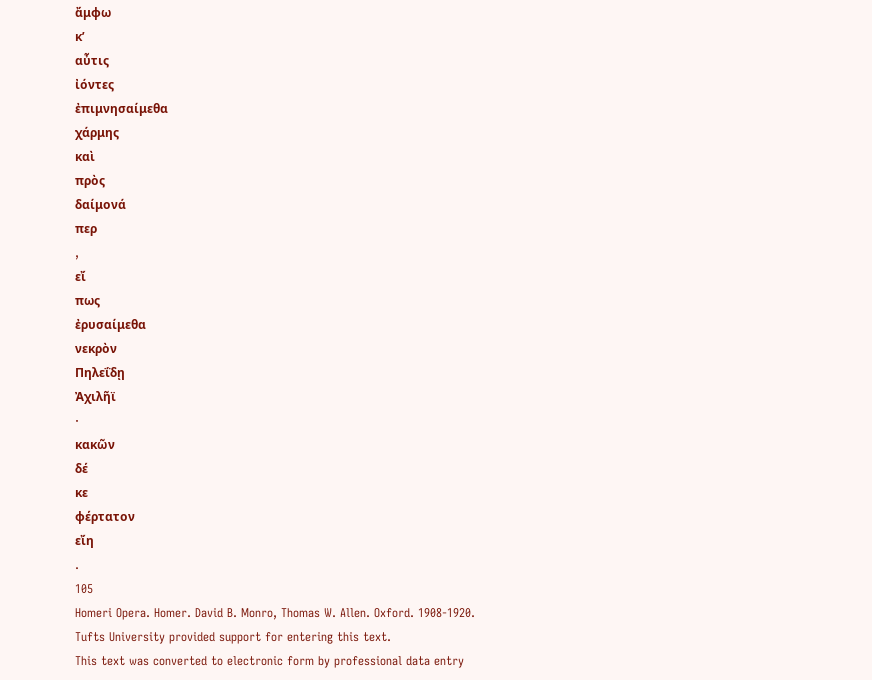ἄμφω
κʼ
αὖτις
ἰόντες
ἐπιμνησαίμεθα
χάρμης
καὶ
πρὸς
δαίμονά
περ
,
εἴ
πως
ἐρυσαίμεθα
νεκρὸν
Πηλεΐδῃ
Ἀχιλῆϊ
·
κακῶν
δέ
κε
φέρτατον
εἴη
.
105
Homeri Opera. Homer. David B. Monro, Thomas W. Allen. Oxford. 1908-1920.
Tufts University provided support for entering this text.
This text was converted to electronic form by professional data entry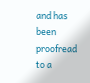and has been proofread to a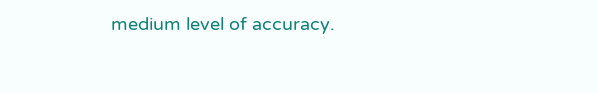medium level of accuracy.